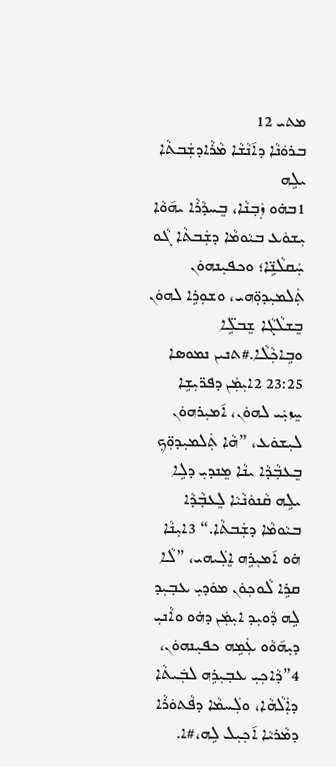ܡܬܝ 12
ܒܪܘܿܢܵܐ ܕܐ݇ܢܵܫܵܐ ܡܵܪܵܐܕܫܲܒܬܵܐ ܝܠܹܗ
1ܒܗ̇ܘ ܙܲܒ݂ܢܵܐ، ܒܸܚܕܵܪܵܐ ܝܗ݇ܘܵܐ ܝܼܫܘܿܥ ܒܝܵܘܡܵܐ ܕܫܲܒܬܵܐ ܓܵܘ ܚܲܩܠܵܢܹ̈ܐ؛ ܘܟܦܝܼܢܗܘܿܢ ܬܲܠܡܝܼܕܘܼ̈ܗܝ، ܘܫܘܼܪܹܐ ܠܗܘܿܢ ܒܸܫܠܵܓܵܐ ܫܸܒܠܹ̈ܐ ܘܒܹܐܟ݂ܵܠܵܐ.#ܬܢܝܢ ܢܡܘܣܐ 23:25 2ܐܝܼܡܲܢ ܕܦܪ̈ܝܼܫܹܐ ܚܸܙܝܲܝ ܠܗܘܿܢ، ܐ݇ܡܝܼܪܗܘܿܢ ܠܝܼܫܘܿܥ، ”ܗܵܐ ܬܲܠܡܝܼܕܘܼ̈ܟ݂ ܒܸܥܒ݂ܵܕܵܐ ܝܢܵܐ ܡܸܢܕܝܼ ܕܠܹܐ ܝܠܹܗ ܩܵܢܘܿܢܵܝܵܐ ܠܸܥܒ݂ܵܕܵܐ ܒܝܵܘܡܵܐ ܕܫܲܒܬܵܐ.“ 3ܐܝܼܢܵܐ ܗ̇ܘ ܐ݇ܡܝܼܪܹܗ ܐܸܠܲܝܗܝ، ”ܠܵܐ ܩܪܹܐ ܠܵܘܟ݂ܘܿܢ ܡܘܿܕܝܼ ܥܒ݂ܝܼܕ ܠܹܗ ܕܵܘܝܼܕ ܐܝܼܡܲܢ ܕܗ̇ܘ ܘܐܵܢܝܼ ܕܝܼܗ݇ܘܵܘ ܥܲܡܹܗ ܟܦܝܼܢܗܘܿܢ، 4”ܕܵܐܟ݂ܝܼ ܥܒ݂ܝܼܪܹܗ ܠܒܲܝܬܵܐ ܕܐܲܠܵܗܵܐ، ܘܠܲܚܡܵܐ ܕܦܵܬܘܿܪܵܐ ܕܡܵܪܝܵܐ ܐ݇ܟ݂ܝܼܠ ܠܹܗ،#ܐ.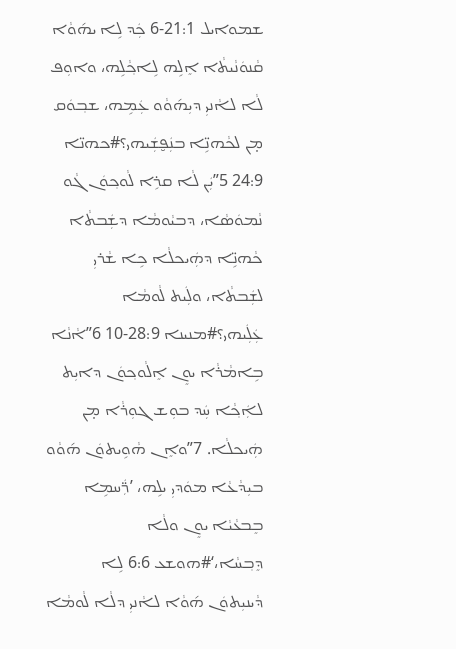ܫܡܘܐܝܠ 21:1‐6 ܟܲܕ ܠܹܐ ܝܗ݇ܘܵܐ ܩܵܢܘܿܢܵܝܬܵܐ ܐܸܠܹܗ ܠܹܐܟ݂ܵܠܹܗ، ܘܐܘܼܦ ܠܵܐ ܠܐܵܢܝܼ ܕܝܼܗ݇ܘܵܘ ܥܲܡܹܗ، ܫܒ݂ܘܿܩ ܡ̣ܢ ܠܟܵܗܢܹ̈ܐ ܒܢܲܦ̮ܫܲܝܗܝ؟#ܟܗܢ̈ܐ 24:9 5”ܝܲܢ ܠܵܐ ܩܪܹܐ ܠܵܘܟ݂ܘܿܢ ܓܵܘ ܢܵܡܘܿܣܵܐ، ܕܒܝܵܘܡܵܐ ܕܫܲܒܬܵܐ ܟܵܗܢܹ̈ܐ ܕܗܲܝܟܠܵܐ ܟܹܐ ܫܵܪܝܼ ܠܫܲܒܬܵܐ، ܘܠܲܝܬ ܠܵܘܡܵܐ ܥܲܠܲܝܗܝ؟#ܡܢܝܢܐ 28:9‐10 6”ܐܵܢܵܐ ܒܹܐܡܵܪܵܐ ܝܘܸܢ ܐܸܠܵܘܟ݂ܘܿܢ ܕܐܝܼܬ ܠܐܲܟ݂ܵܐ ܚܲܕ ܒܘܼܫ ܓܘܼܪܵܐ ܡ̣ܢ ܗܲܝܟܠܵܐ. 7”ܘܐܸܢ ܗܵܘܹܝܬܘܿܢ ܗ݇ܘܵܘ ܒܝܼܕܵܥܵܐ ܡܘܿܕܝܼ ܝܠܹܗ، ’ܪ̈ܲܚܡܹܐ ܒܸܒܥܵܝܵܐ ܝܘܸܢ ܘܠܵܐ ܕܸܒ݂ܚܵܐ،‘#ܗܘܫܥ 6:6 ܠܹܐ ܕܵܝܢܝܼܬܘܿܢ ܗ݇ܘܵܐ ܠܐܵܢܝܼ ܕܠܵܐ ܠܵܘܡܵܐ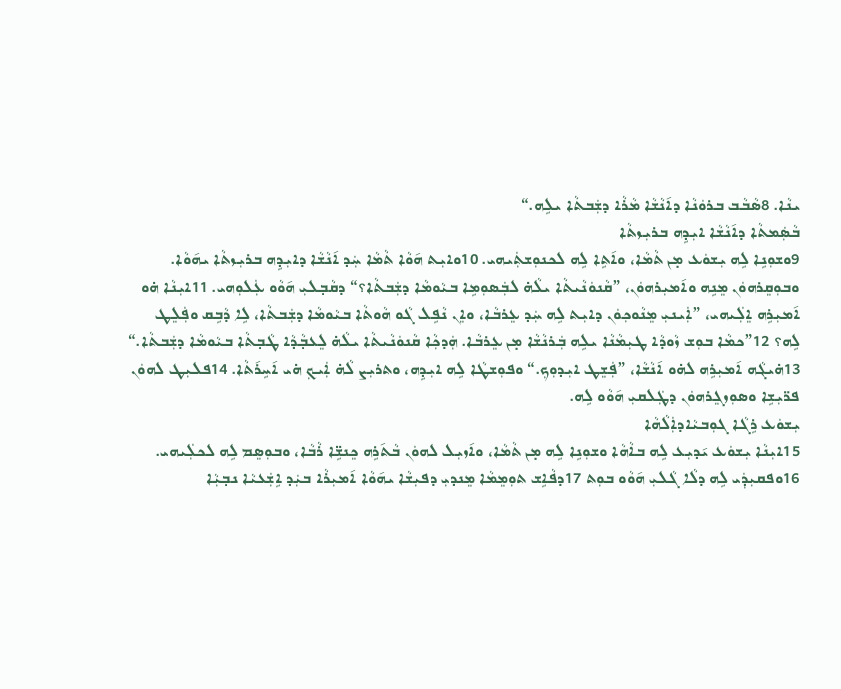ܝܢܵܐ. 8ܣܵܒܵܒ ܒܪܘܿܢܵܐ ܕܐ݇ܢܵܫܵܐ ܡܵܪܵܐ ܕܫܲܒܬܵܐ ܝܠܹܗ.“
ܒܵܣܲܡܬܵܐ ܕܐ݇ܢܵܫܵܐ ܐܝܼܕܹܗ ܒܪܝܼܙܬܵܐ
9ܘܫܘܼܢܹܐ ܠܹܗ ܝܼܫܘܿܥ ܡ̣ܢ ܬܵܡܵܐ، ܘܐ݇ܬܹܐ ܠܹܗ ܠܟܢܘܼܫܬܲܝܗܝ. 10ܘܐܝܼܬ ܗ݇ܘܵܐ ܬܵܡܵܐ ܚܲܕ ܐ݇ܢܵܫܵܐ ܕܐܝܼܕܹܗ ܒܪܝܼܙܬܵܐ ܝܗ݇ܘܵܐ. ܘܒܘܼܩܸܪܗܘܿܢ ܡܸܢܹܗ ܘܐ݇ܡܝܼܪܗܘܿܢ، ”ܩܵܢܘܿܢܵܝܬܵܐ ܝܠܵܗ̇ ܠܒܲܣܘܼܡܹܐ ܒܝܵܘܡܵܐ ܕܫܲܒܬܵܐ؟“ ܕܩܵܒ݂ܠܝܼ ܗ݇ܘܵܘ ܥܲܠܘܼܗܝ. 11ܐܝܼܢܵܐ ܗ̇ܘ ܐ݇ܡܝܼܪܹܗ ܐܸܠܲܝܗܝ، ”ܐܲܝܢܝܼ ܡܸܢܵܘܟ݂ܘܿܢ ܕܐܝܼܬ ܠܹܗ ܚܲܕ ܥܸܪܒܵܐ، ܘܐܸܢ ܢܵܦܹܠ ܓܵܘ ܗܵܘܬܵܐ ܒܝܵܘܡܵܐ ܕܫܲܒܬܵܐ، ܠܹܐ ܕܵܒܹܩ ܘܦܲܠܸܛ ܠܹܗ؟ 12”ܟܡܵܐ ܒܘܼܫ ܙܵܘܕܵܐ ܛܝܼܡܵܢܵܐ ܝܠܹܗ ܒܲܪܢܵܫܵܐ ܡ̣ܢ ܥܸܪܒܵܐ. ܗܲܕܟ݂ܵܐ ܩܵܢܘܿܢܵܝܬܵܐ ܝܠܵܗ̇ ܠܸܥܒ݂ܵܕܵܐ ܛܵܒ݂ܬܵܐ ܒܝܵܘܡܵܐ ܕܫܲܒܬܵܐ.“ 13ܗ̇ܝܓܵܗ ܐ݇ܡܝܼܪܹܗ ܠܗ̇ܘ ܐ݇ܢܵܫܵܐ، ”ܦܲܫܸܛ ܐܝܼܕܘܼܟ݂.“ ܘܦܘܼܫܛܵܐ ܠܹܗ ܐܝܼܕܹܗ، ܘܬܪܝܼܨ ܠܵܗ̇ ܐܲܝܟ݂ ܗ̇ܝ ܐ݇ܚܹܪ݇ܬܵܐ. 14ܦܠܝܼܛ ܠܗܘܿܢ ܦܪ̈ܝܼܫܹܐ ܘܣܘܼܙܓܸܪܗܘܿܢ ܕܛܲܠܩܝܼ ܗ݇ܘܵܘ ܠܹܗ.
ܝܼܫܘܿܥ ܪܹܓܵܐ ܓܘܼܒܝܵܐܕܐܲܠܵܗܵܐ
15ܐܝܼܢܵܐ ܝܼܫܘܿܥ ܝ݇ܕܝܼܥ ܠܹܗ ܒܐܵܗܵܐ ܘܫܘܼܢܹܐ ܠܹܗ ܡ̣ܢ ܬܵܡܵܐ، ܘܐ݇ܙܝܼܠ ܠܗܘܿܢ ܒܵܬ݇ܪܹܗ ܟܸܢܫܹ̈ܐ ܪܵܒܵܐ، ܘܒܘܼܣܸܡ ܠܹܗ ܠܟܠܲܝܗܝ. 16ܘܦܩܝܼܕܲܝ ܠܹܗ ܕܠܵܐ ܓܵܠܝܼ ܗ݇ܘܵܘ ܒܘܼܬ 17ܕܦܵܐܹܫ ܬܘܼܡܸܡܵܐ ܡܸܢܕܝܼ ܕܦܝܼܫܵܐ ܝܗ݇ܘܵܐ ܐ݇ܡܝܼܪܵܐ ܒܝܲܕ ܐܹܫܲܥܝܵܐ ܢܒ݂ܝܼܵܐ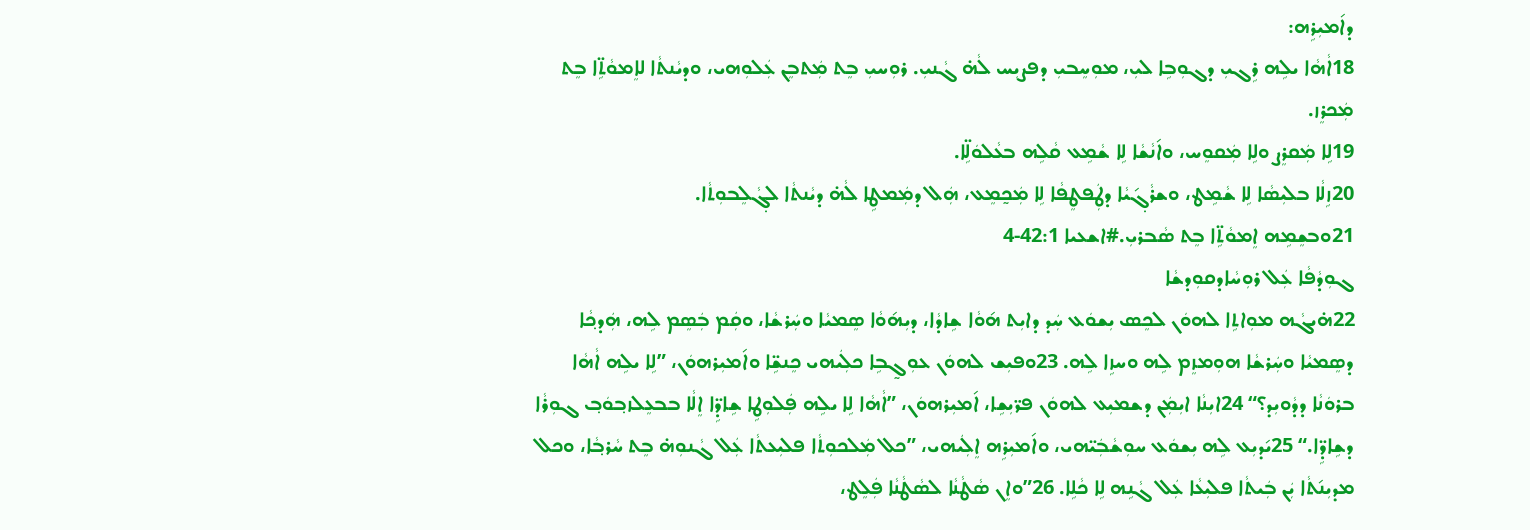ܕܐ݇ܡܝܼܪܹܗ:
18ܐܵܗܵܐ ܝܠܹܗ ܪܹܓܝܼ ܕܓܘܼܒܹܐ ܠܝܼ، ܡܘܼܚܸܒܝܼ ܕܦܨܝܼܚ ܠܵܗ̇ ܓܵܢܝܼ. ܪܘܼܚܝܼ ܒܸܬ ܡܲܬܒܸܢ ܥܲܠܘܼܗܝ، ܘܕܝܵܢܬܵܐ ܠܐܸܡܘܵܬܹ̈ܐ ܒܸܬ ܡܲܟܪܸܙ.
19ܠܹܐ ܡܲܩܪܸܨ ܘܠܹܐ ܡܲܩܘܸܚ، ܘܐ݇ܢܵܫܵܐ ܠܹܐ ܫܵܡܹܥ ܩܵܠܹܗ ܒܥܵܠܘܿܠܹ̈ܐ.
20ܙܹܠܵܐ ܒܠܝܼܣܵܐ ܠܹܐ ܫܵܡܹܛ، ܘܫܪܵܓ݂݇ܝܵܐ ܕܛܲܦܛܸܦܵܐ ܠܹܐ ܡܲܟ̰ܡܸܥ، ܗܲܠ ܕܡܲܡܛܹܐ ܠܵܗ̇ ܕܝܵܢܬܵܐ ܠܓ݂ܵܠܸܒܘܼܬܵܐ.
21ܘܒܫܸܡܹܗ ܐܸܡܘܵܬܹ̈ܐ ܒܸܬ ܣܵܒܪܝܼ.#ܐܫܥܝܐ 42:1‐4
ܓܘܼܕܵܦܵܐ ܥܲܠ ܪܘܼܚܵܐܕܩܘܼܕܫܵܐ
22ܗ̇ܝܓܵܗ ܡܘܼܐܬܹܐ ܠܗܘܿܢ ܠܟܸܣ ܝܼܫܘܿܥ ܚܲܕ ܕܐܝܼܬ ܗ݇ܘܵܐ ܫܹܐܕܵܐ، ܕܝܼܗ݇ܘܵܐ ܣܸܡܝܵܐ ܘܚܲܪܫܵܐ، ܘܩܲܡ ܒܲܣܸܡ ܠܹܗ، ܗܲܕܟ݂ܵܐ ܕܣܸܡܝܵܐ ܘܚܲܪܫܵܐ ܗܘܼܡܙܸܡ ܠܹܗ ܘܚܙܹܐ ܠܹܗ. 23ܘܦܝܼܫ ܠܗܘܿܢ ܥܘܼܓ̰ܒܹܐ ܟܠܲܝܗܝ ܟܸܢܫܹ̈ܐ ܘܐ݇ܡܝܼܪܗܘܿܢ، ”ܠܹܐ ܝܠܹܗ ܐܵܗܵܐ ܒܪܘܿܢܵܐ ܕܕܵܘܝܼܕ؟“ 24ܐܝܼܢܵܐ ܐܝܼܡܲܢ ܕܫܡܝܼܥ ܠܗܘܿܢ ܦܪ̈ܝܼܫܹܐ، ܐ݇ܡܝܼܪܗܘܿܢ، ”ܐܵܗܵܐ ܠܹܐ ܝܠܹܗ ܦܲܠܘܼܛܹܐ ܫܹܐܕܹ̈ܐ ܐܸܠܵܐ ܒܒܥܸܠܙܒ݂ܘܿܒ݂ ܓܘܼܪܵܐ ܕܫܹܐܕܹ̈ܐ.“ 25ܝ݇ܕܝܼܥ ܠܹܗ ܝܼܫܘܿܥ ܚܘܼܫܵܒܲܝ̈ܗܝ، ܘܐ݇ܡܝܼܪܹܗ ܐܸܠܲܝܗܝ، ”ܟܠ ܡܲܠܟܘܼܬܵܐ ܦܠܝܼܥܬܵܐ ܥܲܠ ܓܵܢܘܼܗ̇ ܒܸܬ ܚܵܪܒ݂ܵܐ، ܘܟܠ ܡܕܝܼܢ݇ܬܵܐ ܝܲܢ ܒܲܝܬܵܐ ܦܠܝܼܥܵܐ ܥܲܠ ܓܵܢܹܗ ܠܹܐ ܟܵܠܹܐ. 26”ܘܐܸܢ ܣܵܛܵܢܵܐ ܠܣܵܛܵܢܵܐ ܦܲܠܸܛ،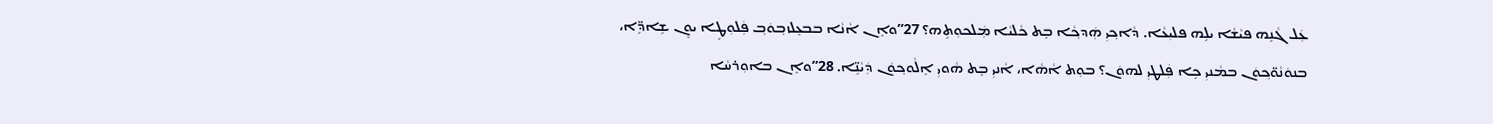ܥܲܠ ܓܵܢܹܗ ܦܝܵܫܵܐ ܝܠܹܗ ܦܠܝܼܥܵܐ. ܕܵܐܟ݂ܝܼ ܗܲܕܟ݂ܵܐ ܒܸܬ ܟܵܠܝܵܐ ܡܲܠܟܘܼܬܹܗ؟ 27”ܘܐܸܢ ܐܵܢܵܐ ܒܒܥܸܠܙܒ݂ܘܿܒ݂ ܦܲܠܘܼܛܹܐ ܝܘܸܢ ܫܹܐܕܹ̈ܐ، ܒܢܘܿܢܵܘ̈ܟ݂ܘܿܢ ܒܡܵܢܝܼ ܟܹܐ ܦܲܠܛܝܼ ܠܗܘܿܢ؟ ܒܘܼܬ ܐܵܗܵܐ، ܐܵܢܝܼ ܒܸܬ ܗܵܘܝܼ ܐܸܠܵܘܟ݂ܘܿܢ ܕܲܝܵܢܹ̈ܐ. 28”ܘܐܸܢ ܒܐܘܼܪܚܵܐ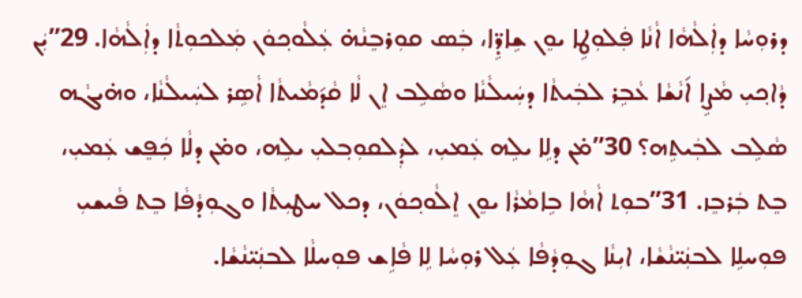ܕܪܘܼܚܵܐ ܕܐܲܠܵܗܵܐ ܐܵܢܵܐ ܦܲܠܘܼܛܹܐ ܝܘܸܢ ܫܹܐܕܹ̈ܐ، ܒܲܣ ܩܘܼܪܒܸܢܵܗ̇ ܥܲܠܵܘܟ݂ܘܿܢ ܡܲܠܟܘܼܬܵܐ ܕܐܲܠܵܗܵܐ. 29”ܝܲܢ ܕܵܐܟ݂ܝܼ ܡܵܨܹܐ ܐ݇ܢܵܫܵܐ ܥܵܒܹܪ ܠܒܲܝܬܵܐ ܕܚܲܝܠܵܢܵܐ ܘܣܵܠܹܒ ܐܸܢ ܠܵܐ ܩܵܕ݇ܡܵܝܬܵܐ ܐܵܣܹܪ ܠܚܲܝܠܵܢܵܐ، ܘܗ̇ܝܓܵܗ ܣܵܠܹܒ ܠܒܲܝܬܹܗ؟ 30”ܡ̇ܢ ܕܠܹܐ ܝܠܹܗ ܥܲܡܝܼ، ܠܕܲܠܩܘܼܒ݂ܠܝܼ ܝܠܹܗ، ܘܡ̇ܢ ܕܠܵܐ ܟܲܦܸܫ ܥܲܡܝܼ، ܒܸܬ ܒܲܪܒܸܙ. 31”ܒܘܼܬ ܐܵܗܵܐ ܒܹܐܡܵܪܵܐ ܝܘܸܢ ܐܸܠܵܘܟ݂ܘܿܢ، ܕܟܠ ܚܛܝܼܬܵܐ ܘܓܘܼܕܵܦܵܐ ܒܸܬ ܦܵܝܫܝܼ ܦܘܼܚܠܹܐ ܠܒܢܲܝ̈ܢܵܫܵܐ، ܐܝܼܢܵܐ ܓܘܼܕܵܦܵܐ ܥܲܠ ܪܘܼܚܵܐ ܠܹܐ ܦܵܐܹܫ ܦܘܼܚܠܵܐ ܠܒܢܲܝ̈ܢܵܫܵܐ.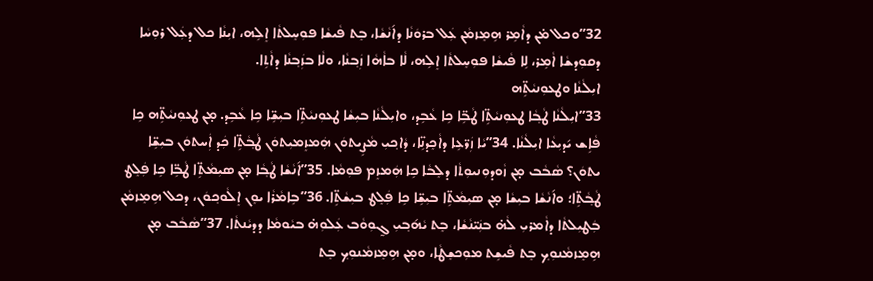32”ܘܟܠ ܡ̇ܢ ܕܐܵܡܹܪ ܗܹܡܸܙܡܵܢ ܥܲܠ ܒܪܘܿܢܵܐ ܕܐ݇ܢܵܫܵܐ، ܒܸܬ ܦܵܝܫܵܐ ܦܘܼܚܸܠܬܵܐ ܐܸܠܹܗ، ܐܝܼܢܵܐ ܟܠ ܕܥܲܠ ܪܘܼܚܵܐ ܕܩܘܼܕܫܵܐ ܐܵܡܹܪ، ܠܹܐ ܦܵܝܫܵܐ ܦܘܼܚܸܠܬܵܐ ܐܸܠܹܗ، ܠܵܐ ܒܐܵܗܵܐ ܙܲܒ݂ܢܵܐ، ܘܠܵܐ ܒܙܲܒ݂ܢܵܐ ܕܐܵܬܹܐ.
ܐܝܼܠܵܢܵܐ ܘܛܥܘܼܢܝܵܬܹ̈ܗ
33”ܐܝܼܠܵܢܵܐ ܛܵܒ݂ܵܐ ܛܥܘܼܢܝܵܬܹ̈ܐ ܛܵܒܹ̈ܐ ܟܹܐ ܥܵܒܹܕ، ܘܐܝܼܠܵܢܵܐ ܒܝܼܫܵܐ ܛܥܘܼܢܝܵܬܹ̈ܐ ܒܝܼܫܹ̈ܐ ܟܹܐ ܥܵܒܹܕ. ܡ̣ܢ ܛܥܘܼܢܝܵܬܹ̈ܗ ܟܹܐ ܦܵܐܹܫ ܝ݇ܕܝܼܥܵܐ ܐܝܼܠܵܢܵܐ. 34”ܝܵܐ ܙܲܪ̈ܥܹܐ ܕܐܵܟܸܕܢܹ̈ܐ، ܕܵܐܟ݂ܝܼ ܡܵܨܹܝܬܘܿܢ ܗܲܡܙܸܡܝܼܬܘܿܢ ܛܵܒ݂ܵܬܹ̈ܐ ܟܲܕ ܐܲܚܬܘܿܢ ܒܝܼܫܹ̈ܐ ܝܬܘܿܢ؟ ܣܵܒܵܒ ܡ̣ܢ ܙܵܘܕܘܼܢܝܘܼܬܵܐ ܕܠܸܒܵܐ ܟܹܐ ܗܲܡܙܸܡ ܦܘܼܡܵܐ. 35”ܐ݇ܢܵܫܵܐ ܛܵܒ݂ܵܐ ܡ̣ܢ ܣܝܼܡܵܬܹ̈ܐ ܛܵܒܹ̈ܐ ܟܹܐ ܦܲܠܸܛ ܛܵܒ݂ܵܬܹ̈ܐ؛ ܘܐ݇ܢܵܫܵܐ ܒܝܼܫܵܐ ܡ̣ܢ ܣܝܼܡܵܬܹ̈ܐ ܒܝܼܫܹ̈ܐ ܟܹܐ ܦܲܠܸܛ ܒܝܼܫܵܬܹ̈ܐ. 36”ܒܹܐܡܵܪܵܐ ܝܘܸܢ ܐܸܠܵܘܟ݂ܘܿܢ، ܕܟܠ ܗܹܡܸܙܡܵܢ ܒܲܛܝܼܠܬܵܐ ܕܐܵܡܪܝܼ ܠܵܗ̇ ܒܢܲܝ̈ܢܵܫܵܐ، ܒܸܬ ܝܵܗ݇ܒ݂ܝܼ ܓ̰ܘܼܘܵܒ ܥܲܠܘܼܗ̇ ܒܝܵܘܡܵܐ ܕܕܝܵܢܬܵܐ. 37”ܣܵܒܵܒ ܡ̣ܢ ܗܹܡܸܙܡܵܢܘܼܟ݂ ܒܸܬ ܦܵܝܫܹܬ ܡܘܼܟܫܸܛܵܐ، ܘܡ̣ܢ ܗܹܡܸܙܡܵܢܘܼܟ݂ ܒܸܬ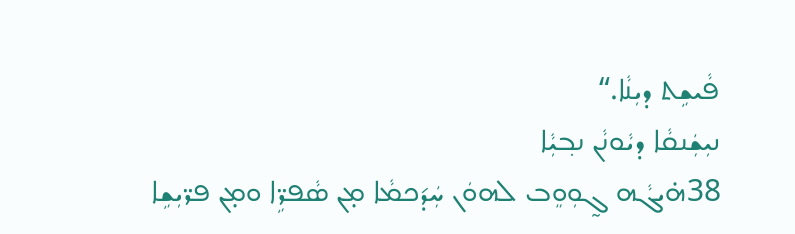ܦܵܝܫܹܬ ܕܝܼܢܵܐ.“
ܢܝܼܫܲܢܩܵܐ ܕܝܵܘܢܵܢ ܢܒ݂ܝܼܵܐ
38ܗ̇ܝܓܵܗ ܓ̰ܘܼܘܸܒ ܠܗܘܿܢ ܚܲܕ݇ܟܡܵܐ ܡ̣ܢ ܣܵܦܪܹ̈ܐ ܘܡ̣ܢ ܦܪ̈ܝܼܫܹܐ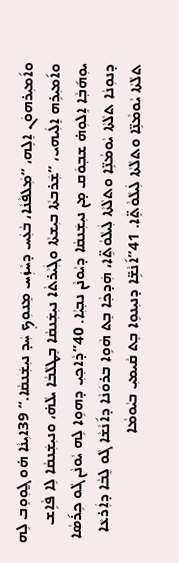ܘܐ݇ܡܝܼܪܗܘܿܢ ܐܸܠܹܗ، ”ܡܲܠܦܵܢܵܐ، ܒܵܥܲܚ ܕܚܵܙܲܚ ܡܸܢܘܼܟ݂ ܚܲܕ ܢܝܼܫܲܢܩܵܐ.“ 39ܐܝܼܢܵܐ ܗ̇ܘ ܓ̰ܘܼܘܸܒ ܠܹܗ ܘܐ݇ܡܝܼܪܹܗ ܐܸܠܲܝܗܝ، ”ܫܲܪܒܬܵܐ ܒܝܼܫܬܵܐ ܘܓܲܝܵܪܬܵܐ ܢܝܼܫܲܢܩܵܐ ܒܸܛܠܵܒܵܐ ܝܠܵܗ̇، ܘܢܝܼܫܲܢܩܵܐ ܠܹܐ ܦܵܐܹܫ ܝܘܼܗ݇ܒ݂ܵܐ ܐܸܠܘܼܗ̇ ܫܒ݂ܘܿܩ ܡ̣ܢ ܢܝܼܫܲܢܩܵܐ ܕܝܵܘܢܵܢ ܢܒ݂ܝܼܵܐ. 40”ܕܵܐܟ݂ܝܼ ܕܗܘܹܐ ܠܹܗ ܝܵܘܢܵܢ ܓܵܘ ܟܹܪ݇ܣܵܐ ܕܢܘܼܢܵܐ ܬܠܵܬܵܐ ܝܵܘܡܵܢܹ̈ܐ ܘܬܠܵܬܵܐ ܠܲܝܠܵܘܵܬܹ̈ܐ، ܗܲܕܟ݂ܵܐ ܒܸܬ ܗܵܘܹܐ ܒܪܘܿܢܵܐ ܕܐ݇ܢܵܫܵܐ ܓܵܘ ܠܸܒܵܐ ܕܐܲܪܥܵܐ ܬܠܵܬܵܐ ܝܵܘܡܵܢܹ̈ܐ ܘܬܠܵܬܵܐ ܠܲܝܠܵܘܵܬܹ̈ܐ. 41”ܐ݇ܢܵܫܹ̈ܐ ܕܢܝܼܢܘܹܐ ܒܸܬ ܩܵܝܡܝܼ ܒܝܵܘܡܵܐ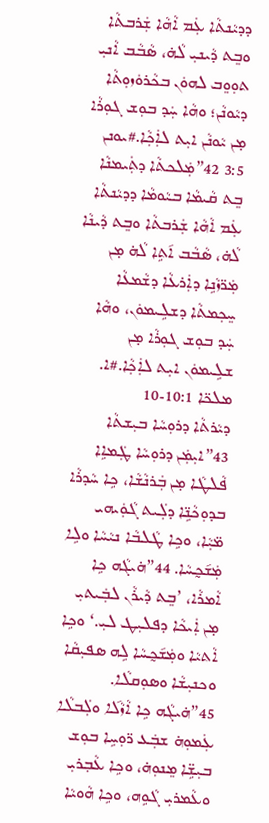ܕܕܝܵܢܬܵܐ ܥܲܡ ܐܵܗܵܐ ܫܲܪܒܬܵܐ ܘܒܸܬ ܕܵܝܢܝܼ ܠܵܗ̇، ܣܵܒܵܒ ܐܵܢܝܼ ܬܘܼܘܸܒ ܠܗܘܿܢ ܒܟܵܪܘܿܙܘܼܬܵܐ ܕܝܵܘܢܵܢ؛ ܘܗܵܐ ܚܲܕ ܒܘܼܫ ܓܘܼܪܵܐ ܡ̣ܢ ܝܵܘܢܵܢ ܐܝܼܬ ܠܐܲܟ݂ܵܐ.#ܝܘܢܢ 3:5 42”ܡܲܠܟܬܵܐ ܕܬܲܝܡܢܵܐ ܒܸܬ ܩܵܝܡܵܐ ܒܝܵܘܡܵܐ ܕܕܝܵܢܬܵܐ ܥܲܡ ܐܵܗܵܐ ܫܲܪܒܬܵܐ ܘܒܸܬ ܕܵܝܢܵܐ ܠܵܗ̇، ܣܵܒܵܒ ܐ݇ܬܹܐ ܠܵܗ̇ ܡ̣ܢ ܡܲܪ̈ܙܵܢܹܐ ܕܐܲܪܥܵܐ ܕܫܵܡܥܵܐ ܚܸܟ݂ܡܬܵܐ ܕܫܠܹܝܡܘܿܢ، ܘܗܵܐ ܚܲܕ ܒܘܼܫ ܓܘܼܪܵܐ ܡ̣ܢ ܫܠܹܝܡܘܿܢ ܐܝܼܬ ܠܐܲܟ݂ܵܐ.#ܐ. ܡܠܟ̈ܐ 10:1‐10
ܕܝܵܪܬܵܐ ܕܪܘܼܚܵܐ ܒܝܼܫܬܵܐ
43”ܐܝܼܡܲܢ ܕܪܘܼܚܵܐ ܛܲܡܐܹܐ ܦܵܠܛܵܐ ܡ̣ܢ ܒܲܪܢܵܫܵܐ، ܟܹܐ ܚܵܕܪܵܐ ܒܕܘܼܟܵܢܹ̈ܐ ܕܠܲܝܬ ܓܵܘܲܝܗܝ ܡ̈ܝܼܵܐ، ܘܟܹܐ ܛܵܠܒܵܐ ܢܝܵܚܵܐ ܘܠܹܐ ܡܲܫ݇ܟ̰ܚܵܐ. 44”ܗ̇ܝܓܵܗ ܟܹܐ ܐܵܡܪܵܐ، ’ܒܸܬ ܕܵܝܪܵܢ ܠܒܲܝܬܝܼ ܡ̣ܢ ܐܲܝܟܵܐ ܕܦܠܝܼܛ ܠܝܼ.‘ ܘܟܹܐ ܐܵܬܝܵܐ ܘܡܲܫ݇ܟ̰ܚܵܐ ܠܹܗ ܣܦܝܼܩܵܐ ܘܟܢܝܼܫܵܐ ܘܣܘܼܩܠܵܐ. 45”ܗ̇ܝܓܵܗ ܟܹܐ ܐܵܙܵܠ݇ܐ ܘܠܲܒܠܵܐ ܥܲܡܘܼܗ̇ ܫܒܲܥ ܪ̈ܘܼܚܹܐ ܒܘܼܫ ܒܝܼܫܹ̈ܐ ܡܸܢܘܼܗ̇، ܘܟܹܐ ܥܵܒ݂ܪܝܼ ܘܥܵܡܪܝܼ ܓܵܘܹܗ، ܘܟܹܐ ܗܵܘܝܵܐ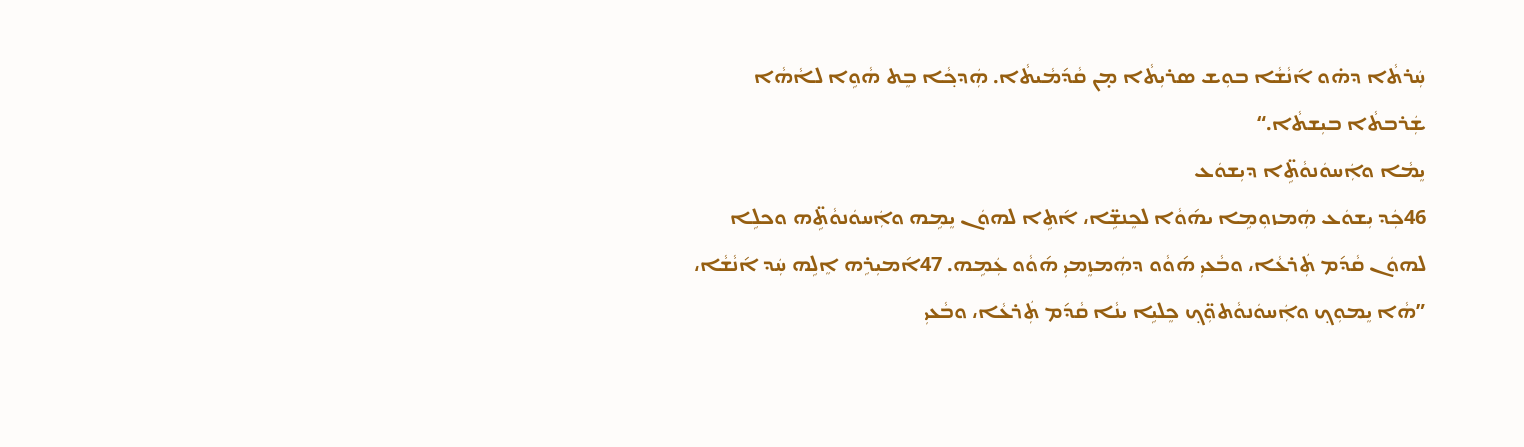ܚܲܪܬܵܐ ܕܗ̇ܘ ܐ݇ܢܵܫܵܐ ܒܘܼܫ ܣܪܝܼܬܵܐ ܡ̣ܢ ܩܵܕ݇ܡܵܝܬܵܐ. ܗܲܕܟ݂ܵܐ ܒܸܬ ܗܵܘܹܐ ܠܐܵܗܵܐ ܫܲܪܒܬܵܐ ܒܝܼܫܬܵܐ.“
ܝܸܡܵܐ ܘܐܲܚܘܿܢܘܵܬܹ̈ܐ ܕܝܼܫܘܿܥ
46ܟܲܕ ܝܼܫܘܿܥ ܗܲܡܙܘܼܡܹܐ ܝܗ݇ܘܵܐ ܠܟܸܢܫܹ̈ܐ، ܐ݇ܬܹܐ ܠܗܘܿܢ ܝܸܡܹܗ ܘܐܲܚܘܿܢܘܵܬܹ̈ܗ ܘܟܠܹܐ ܠܗܘܿܢ ܩܵܕ݇ܡ ܬܲܪܥܵܐ، ܘܒܵܥܝܼ ܗ݇ܘܵܘ ܕܗܲܡܙܸܡܝܼ ܗ݇ܘܵܘ ܥܲܡܹܗ. 47ܐ݇ܡܝܼܪܹܗ ܐܸܠܹܗ ܚܲܕ ܐ݇ܢܵܫܵܐ، ”ܗܵܐ ܝܸܡܘܼܟ݂ ܘܐܲܚܘܿܢܘܵܬܘܼ̈ܟ݂ ܟܸܠܝܹܐ ܝܢܵܐ ܩܵܕ݇ܡ ܬܲܪܥܵܐ، ܘܒܵܥܝܼ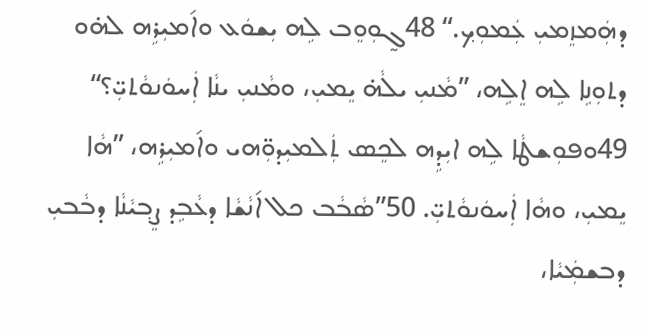ܕܗܲܡܙܸܡܝܼ ܥܲܡܘܼܟ݂.“ 48ܓ̰ܘܼܘܸܒ ܠܹܗ ܝܼܫܘܿܥ ܘܐ݇ܡܝܼܪܹܗ ܠܗ̇ܘ ܕܬܘܼܢܹܐ ܠܹܗ ܐܸܠܹܗ، ”ܡܵܢܝܼ ܝܠܵܗ̇ ܝܸܡܝܼ، ܘܡܵܢܝܼ ܝܢܵܐ ܐܲܚܘܿܢܘܵܬܝܼ̈؟“ 49ܘܦܘܼܫܛܵܐ ܠܹܗ ܐܝܼܕܹܗ ܠܟܸܣ ܬܲܠܡܝܼܕܘܼ̈ܗܝ ܘܐ݇ܡܝܼܪܹܗ، ”ܗܵܐ ܝܸܡܝܼ، ܘܗܵܐ ܐܲܚܘܿܢܘܵܬܝܼ̈. 50”ܣܵܒܵܒ ܟܠ ܐ݇ܢܵܫܵܐ ܕܥܵܒܹܕ ܨܸܒ݂ܝܵܢܵܐ ܕܒܵܒܝܼ ܕܒܫܡܲܝܵܐ،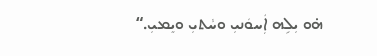ܗ̇ܘ ܝܼܠܹܗ ܐܲܚܘܿܢܝܼ ܘܚܵܬܝܼ ܘܝܸܡܝܼ.“